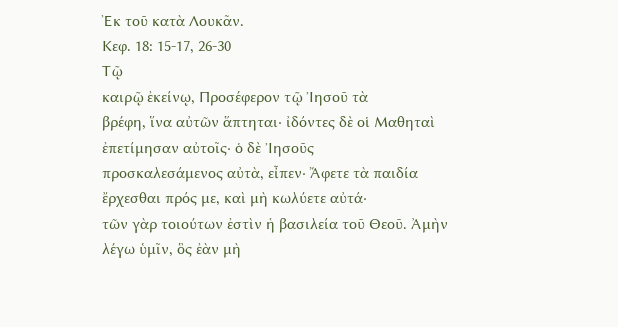Ἐκ τοῦ κατὰ Λουκᾶν.
Κεφ. 18: 15-17, 26-30
Τῷ
καιρῷ ἐκείνῳ, Προσέφερον τῷ ᾿Ιησοῦ τὰ
βρέφη, ἵνα αὐτῶν ἅπτηται· ἰδόντες δὲ οἱ Μαθηταὶ ἐπετίμησαν αὐτοῖς· ὁ δὲ ᾿Ιησοῦς
προσκαλεσάμενος αὐτὰ, εἶπεν· Ἄφετε τὰ παιδία ἔρχεσθαι πρός με, καὶ μὴ κωλύετε αὐτά·
τῶν γὰρ τοιούτων ἐστὶν ἡ βασιλεία τοῦ Θεοῦ. Ἀμὴν λέγω ὑμῖν, ὃς ἐὰν μὴ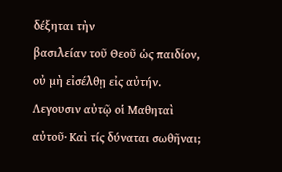δέξηται τὴν
βασιλείαν τοῦ Θεοῦ ὡς παιδίον, οὐ μὴ εἰσέλθῃ εἰς αὐτήν. Λεγουσιν αὐτῷ οἱ Μαθηταὶ
αὐτοῦ· Καὶ τίς δύναται σωθῆναι;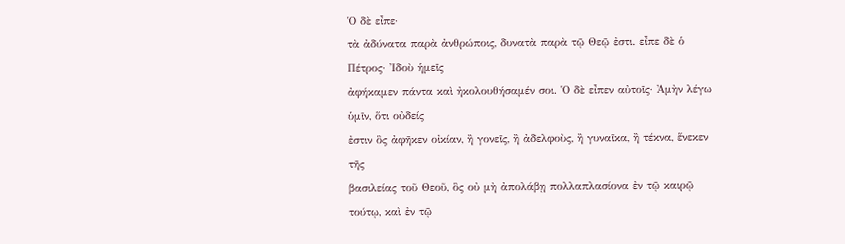Ὁ δὲ εἶπε·
τὰ ἀδύνατα παρὰ ἀνθρώποις, δυνατὰ παρὰ τῷ Θεῷ ἐστι. εἶπε δὲ ὁ Πέτρος· Ἰδοὺ ἡμεῖς
ἀφήκαμεν πάντα καὶ ἠκολουθήσαμέν σοι. Ὁ δὲ εἶπεν αὐτοῖς· Ἀμὴν λέγω ὑμῖν, ὅτι οὐδείς
ἐστιν ὃς ἀφῆκεν οἰκίαν, ἢ γονεῖς, ἢ ἀδελφοὺς, ἢ γυναῖκα, ἢ τέκνα, ἕνεκεν τῆς
βασιλείας τοῦ Θεοῦ, ὃς οὐ μὴ ἀπολάβῃ πολλαπλασίονα ἐν τῷ καιρῷ τούτῳ, καὶ ἐν τῷ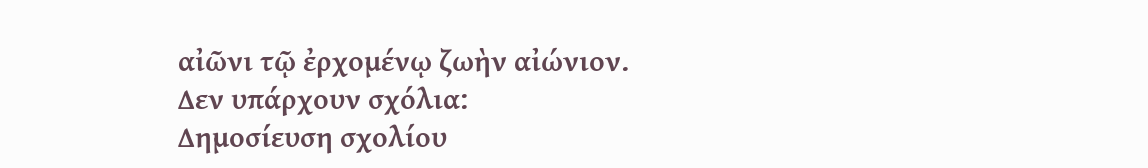αἰῶνι τῷ ἐρχομένῳ ζωὴν αἰώνιον.
Δεν υπάρχουν σχόλια:
Δημοσίευση σχολίου